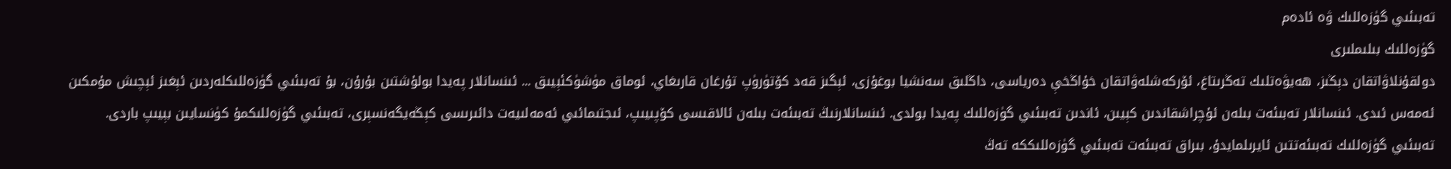تەبىئىي گۈزەللىك ۋە ئادەم
گۈزەللىك بىلىملىرى
دولقۇنلاۋاتقان دېڭىز، ھەيۋەتلىك تەڭرىتاغ، ئۆركەشلەۋاتقان خۇاڭخې دەرياسى، داڭلىق سەنشيا بوغۇزى، ئېگىز قەد كۆتۈرۈپ تۇرغان قارىغاي، ئوماق مۈشۈكئېيىق ... ئىنسانلار پەيدا بولۇشتىن بۇرۇن، بۇ تەبىئىي گۈزەللىكلەردىن ئېغىز ئېچىش مۇمكىن ئەمەس ئىدى. ئىنسانلار تەبىئەت بىلەن ئۇچراشقاندىن كېيىن، ئاندىن تەبىئىي گۈزەللىك پەيدا بولدى. ئىنسانلارنىڭ تەبىئەت بىلەن ئالاقىسى كۆپىيىپ، ئىجتىمائىي ئەمەلىيەت دائىرىسى كېڭەيگەنسېرى، تەبىئىي گۈزەللىكمۇ كۈنسايىن بېيىپ باردى.
تەبىئىي گۈزەللىك تەبىئەتتىن ئايرىلمايدۇ، بىراق تەبىئەت تەبىئىي گۈزەللىككە تەڭ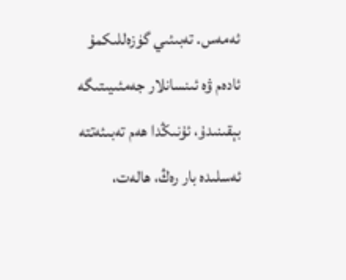ئەمەس. تەبىئىي گۈزەللىكمۇ ئادەم ۋە ئىنسانلار جەمئىيىتىگە بېقىنىدۇ، ئۇنىڭدا ھەم تەبىئەتتە ئەسلىدە بار رەڭ، ھالەت،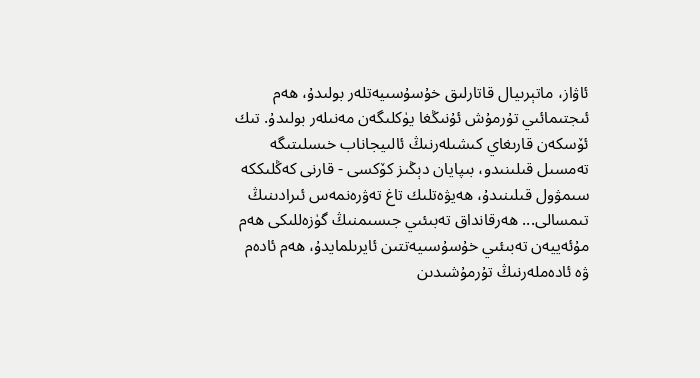ئاۋاز، ماتېرىيال قاتارلىق خۇسۇسىيەتلەر بولىدۇ، ھەم ئىجتىمائىي تۇرمۇش ئۇنىڭغا يۈكلىگەن مەنىلەر بولىدۇ. تىك ئۆسكەن قارىغاي كىشىلەرنىڭ ئالىيجاناب خىسلىتىگە تەمسىل قىلىنىدو، بىپايان دېڭىز كۆكسى - قارنى كەڭلىككە سىمۋول قىلىنىدۇ، ھەيۋەتلىك تاغ تەۋرەنمەس ئىرادىنىڭ تىمسالى... ھەرقانداق تەبىئىي جىسىمنىڭ گۈزەللىكى ھەم مۇئەييەن تەبىئىي خۇسۇسىيەتتىن ئايرىلمايدۇ، ھەم ئادەم ۋە ئادەملەرنىڭ تۇرمۇشىدىن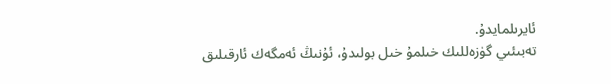ئايرىلمايدۇ.
تەبىئىي گۈزەللىك خىلمۇ خىل بولىدۇ، ئۇنىڭ ئەمگەك ئارقىلىق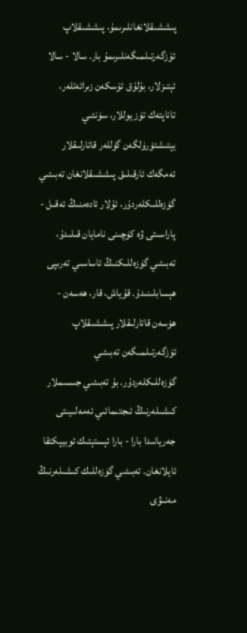پىششىقلانغانلىرىمۇ، پىششىقلاپ ئۆزگەرتىلمىگەنلىرىمۇ بار. سالا - سالا ئېتىزلار، بۇلۇق ئۆسكەن زىرائەتلەر، تاناپتەك تۈز يوللار، سۈنئىي يېتىشتۈرۈلگەن گۈللەر قاتارلىقلار ئەمگەك ئارقىلىق پىششىقلانغان تەبىئىي گۈزەللىكلەردۇر، ئۇلار ئادەمنىڭ ئەقىل - پاراسىتى ۋە كۈچىنى نامايان قىلىدۇ، تەبىئىي گۈزەللىكنىڭ ئاساسىي تەرىپى ھېسابلىنىدۇ. قۇياش، قار، ھەسەن - ھۈسەن قاتارلىقلار پىششىقلاپ ئۆزگەرتىلمىگەن تەبىئىي گۈزەللىكلەردۇر. بۇ تەبىئىي جىسىملار كىشىلەرنىڭ ئىجتىمائىي ئەمەلىيىتى جەريانىدا بارا - بارا ئېستېتىك ئوبيېكتقا ئايلانغان. تەبىئىي گۈزەللىك كىشىلەرنىڭ مەنىۋى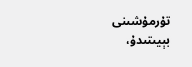تۇرمۇشىنى بېيىتىدۇ،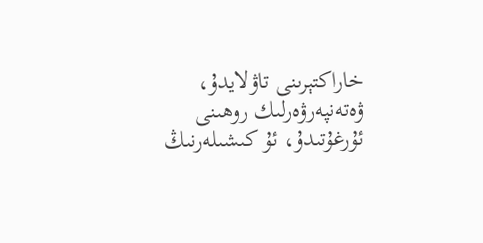خاراكتېرىنى تاۋلايدۇ، ۋەتەنپەرۋەرلىك روھىنى ئۇرغۇتىدۇ، ئۇ كىشىلەرنىڭ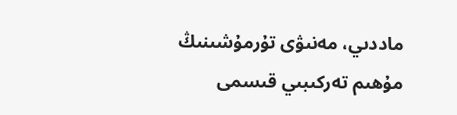ماددىي، مەنىۋى تۇرمۇشىنىڭ مۇھىم تەركىبىي قىسمى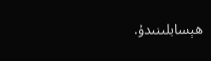ھېسابلىنىدۇ.